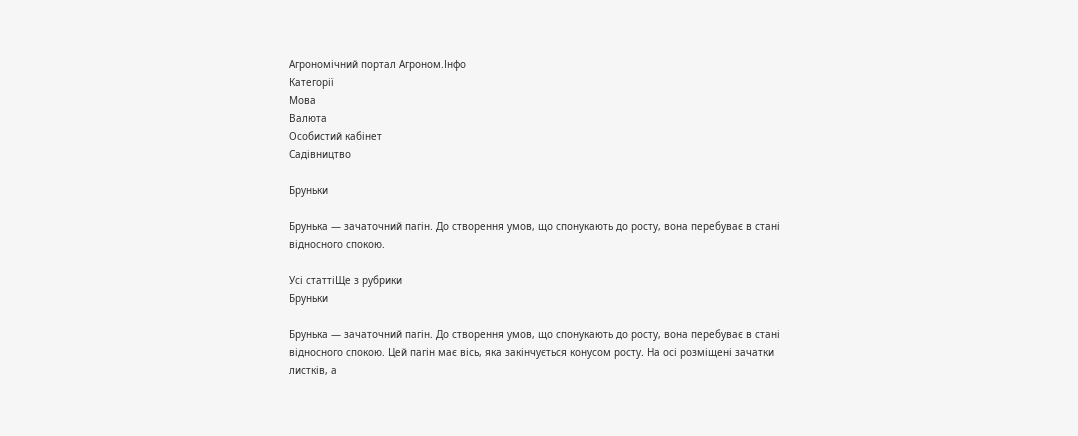Агрономічний портал Агроном.Інфо
Категорії
Мова
Валюта
Особистий кабінет
Садівництво

Бруньки

Брунька — зачаточний пагін. До створення умов, що спонукають до росту, вона перебуває в стані відносного спокою.

Усі статтіЩе з рубрики
Бруньки

Брунька — зачаточний пагін. До створення умов, що спонукають до росту, вона перебуває в стані відносного спокою. Цей пагін має вісь, яка закінчується конусом росту. На осі розміщені зачатки листків, а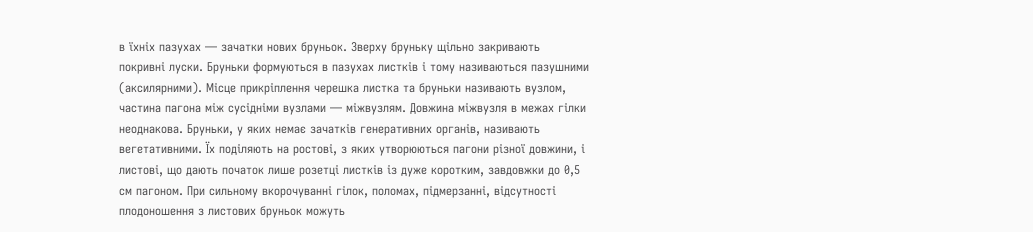в їхніх пазухах — зачатки нових бруньок. Зверху бруньку щільно закривають покривні луски. Бруньки формуються в пазухах листків і тому називаються пазушними (аксилярними). Місце прикріплення черешка листка та бруньки називають вузлом, частина пагона між сусідніми вузлами — міжвузлям. Довжина міжвузля в межах гілки неоднакова. Бруньки, у яких немає зачатків генеративних органів, називають вегетативними. Їх поділяють на ростові, з яких утворюються пагони різної довжини, і листові, що дають початок лише розетці листків із дуже коротким, завдовжки до 0,5 см пагоном. При сильному вкорочуванні гілок, поломах, підмерзанні, відсутності плодоношення з листових бруньок можуть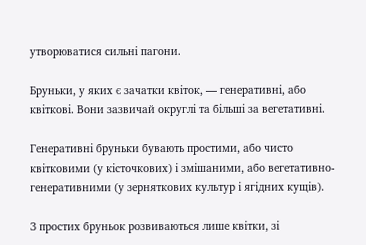утворюватися сильні пагони.

Бруньки, у яких є зачатки квіток, — генеративні, або квіткові. Вони зазвичай округлі та більші за вегетативні.

Генеративні бруньки бувають простими, або чисто квітковими (у кісточкових) і змішаними, або вегетативно-генеративними (у зерняткових культур і ягідних кущів).

З простих бруньок розвиваються лише квітки, зі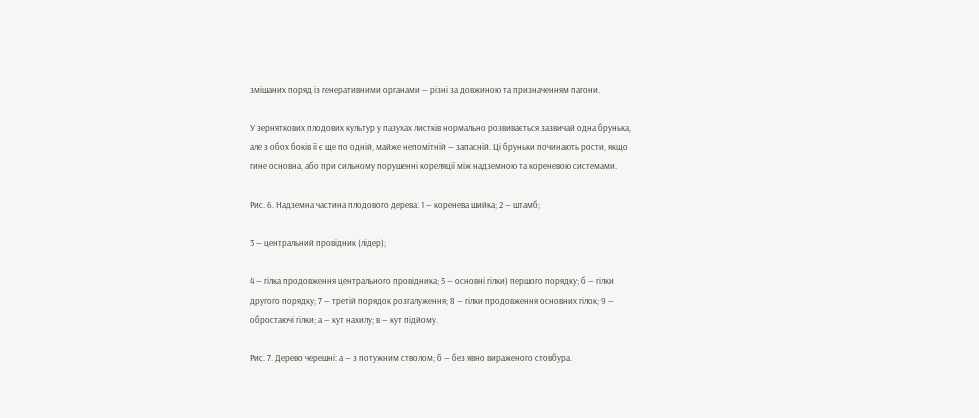змішаних поряд із генеративними органами — різні за довжиною та призначенням пагони.

У зерняткових плодових культур у пазухах листків нормально розвивається зазвичай одна брунька, але з обох боків її є ще по одній, майже непомітній — запасній. Ці бруньки починають рости, якщо гине основна, або при сильному порушенні кореляції між надземною та кореневою системами.

Рис. 6. Надземна частина плодового дерева: 1 — коренева шийка; 2 — штамб;

3 — центральний провідник (лідер);

4 — гілка продовження центрального провідника; 5 — основні гілки) першого порядку; б — гілки другого порядку; 7 — третій порядок розгалуження; 8 — гілки продовження основних гілок; 9 — обростаючі гілки; а — кут нахилу; в — кут підйому.

Рис. 7. Дерево черешні: а — з потужним стволом; б — без явно вираженого стовбура.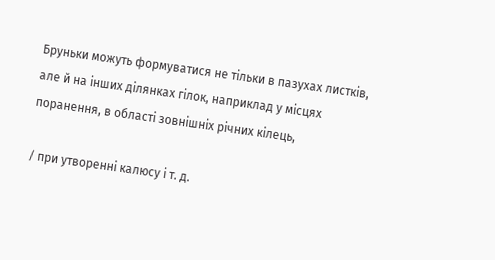Бруньки можуть формуватися не тільки в пазухах листків, але й на інших ділянках гілок, наприклад у місцях поранення, в області зовнішніх річних кілець,

/ при утворенні калюсу і т. д.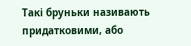Такі бруньки називають придатковими, або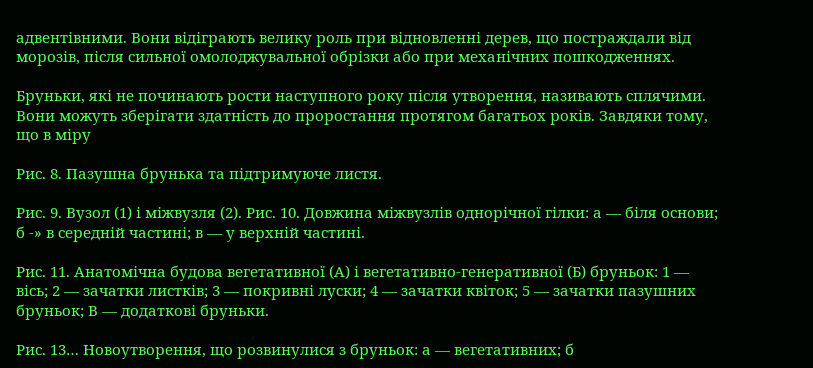адвентівними. Вони відіграють велику роль при відновленні дерев, що постраждали від морозів, після сильної омолоджувальної обрізки або при механічних пошкодженнях.

Бруньки, які не починають рости наступного року після утворення, називають сплячими. Вони можуть зберігати здатність до проростання протягом багатьох років. Завдяки тому, що в міру

Рис. 8. Пазушна брунька та підтримуюче листя.

Рис. 9. Вузол (1) і міжвузля (2). Рис. 10. Довжина міжвузлів однорічної гілки: а — біля основи; б -» в середній частині; в — у верхній частині.

Рис. 11. Анатомічна будова вегетативної (А) і вегетативно-генеративної (Б) бруньок: 1 — вісь; 2 — зачатки листків; 3 — покривні луски; 4 — зачатки квіток; 5 — зачатки пазушних бруньок; В — додаткові бруньки.

Рис. 13… Новоутворення, що розвинулися з бруньок: а — вегетативних; б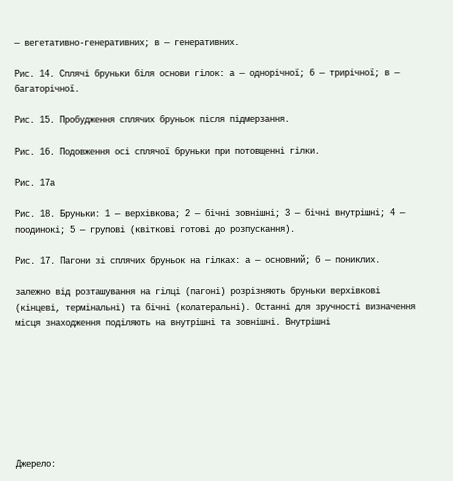— вегетативно-генеративних; в — генеративних.

Рис. 14. Сплячі бруньки біля основи гілок: а — однорічної; 6 — трирічної; в — багаторічної.

Рис. 15. Пробудження сплячих бруньок після підмерзання.

Рис. 16. Подовження осі сплячої бруньки при потовщенні гілки.

Рис. 17а

Рис. 18. Бруньки: 1 — верхівкова; 2 — бічні зовнішні; 3 — бічні внутрішні; 4 — поодинокі; 5 — групові (квіткові готові до розпускання).

Рис. 17. Пагони зі сплячих бруньок на гілках: а — основний; б — пониклих.

залежно від розташування на гілці (пагоні) розрізняють бруньки верхівкові (кінцеві, термінальні) та бічні (колатеральні). Останні для зручності визначення місця знаходження поділяють на внутрішні та зовнішні. Внутрішні








Джерело: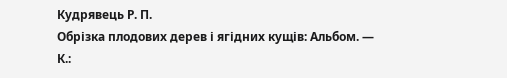Кудрявець Р. П.
Обрізка плодових дерев і ягідних кущів: Альбом. — К.: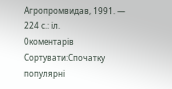Агропромвидав, 1991. — 224 с.: іл.
0коментарів
Сортувати:Спочатку популярні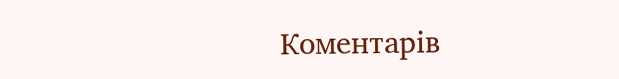Коментарів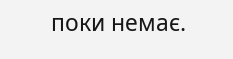поки немає.